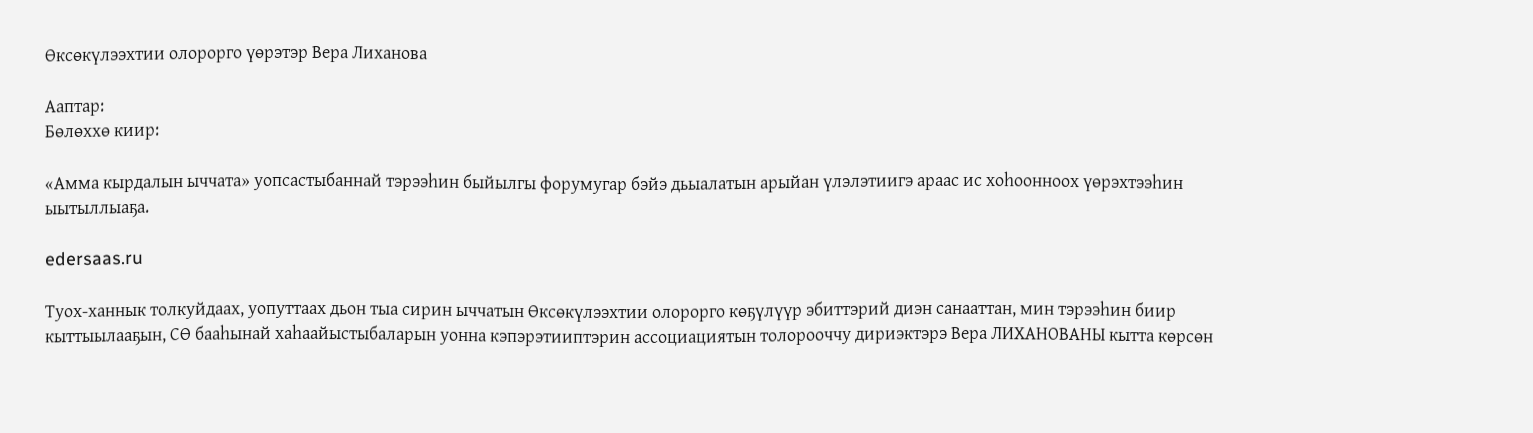Өксөкүлээхтии олорорго үөрэтэр Вера Лиханова

Ааптар:
Бөлөххө киир:

«Амма кырдалын ыччата» уопсастыбаннай тэрээһин быйылгы форумугар бэйэ дьыалатын арыйан үлэлэтиигэ араас ис хоһоонноох үөрэхтээһин ыытыллыаҕа.

edersaas.ru

Туох-ханнык толкуйдаах, уопуттаах дьон тыа сирин ыччатын Өксөкүлээхтии олорорго көҕүлүүр эбиттэрий диэн санааттан, мин тэрээһин биир кыттыылааҕын, СӨ бааһынай хаһаайыстыбаларын уонна кэпэрэтииптэрин ассоциациятын толорооччу дириэктэрэ Вера ЛИХАНОВАНЫ кытта көрсөн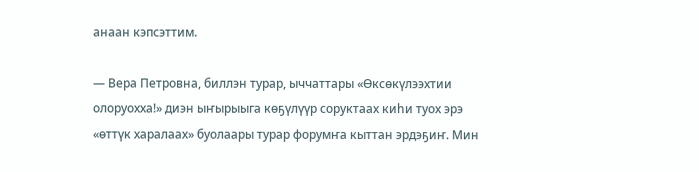анаан кэпсэттим.

— Вера Петровна, биллэн турар, ыччаттары «Өксөкүлээхтии олоруохха!» диэн ыҥырыыга көҕүлүүр соруктаах киһи туох эрэ «өттүк харалаах» буолаары турар форумҥа кыттан эрдэҕиҥ. Мин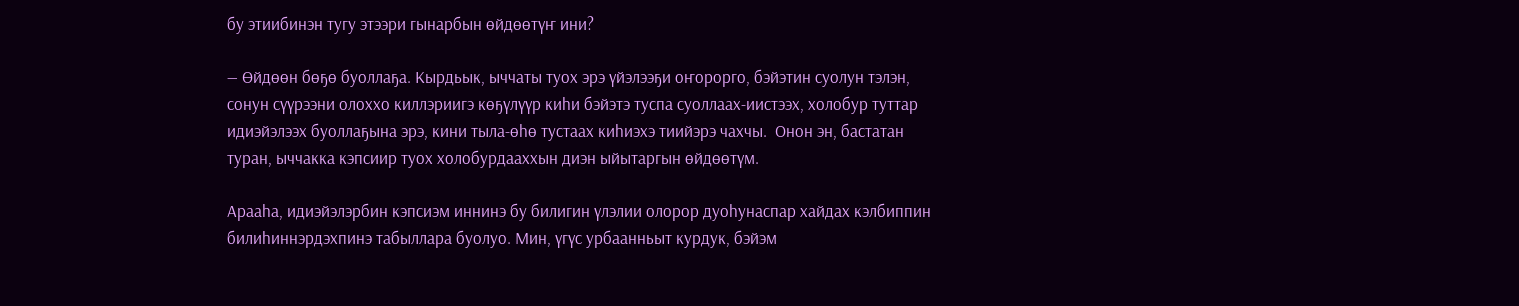бу этиибинэн тугу этээри гынарбын өйдөөтүҥ ини?

— Өйдөөн бөҕө буоллаҕа. Кырдьык, ыччаты туох эрэ үйэлээҕи оҥорорго, бэйэтин суолун тэлэн, сонун сүүрээни олоххо киллэриигэ көҕүлүүр киһи бэйэтэ туспа суоллаах-иистээх, холобур туттар идиэйэлээх буоллаҕына эрэ, кини тыла-өһө тустаах киһиэхэ тиийэрэ чахчы.  Онон эн, бастатан туран, ыччакка кэпсиир туох холобурдааххын диэн ыйытаргын өйдөөтүм.

Арааһа, идиэйэлэрбин кэпсиэм иннинэ бу билигин үлэлии олорор дуоһунаспар хайдах кэлбиппин билиһиннэрдэхпинэ табыллара буолуо. Мин, үгүс урбаанньыт курдук, бэйэм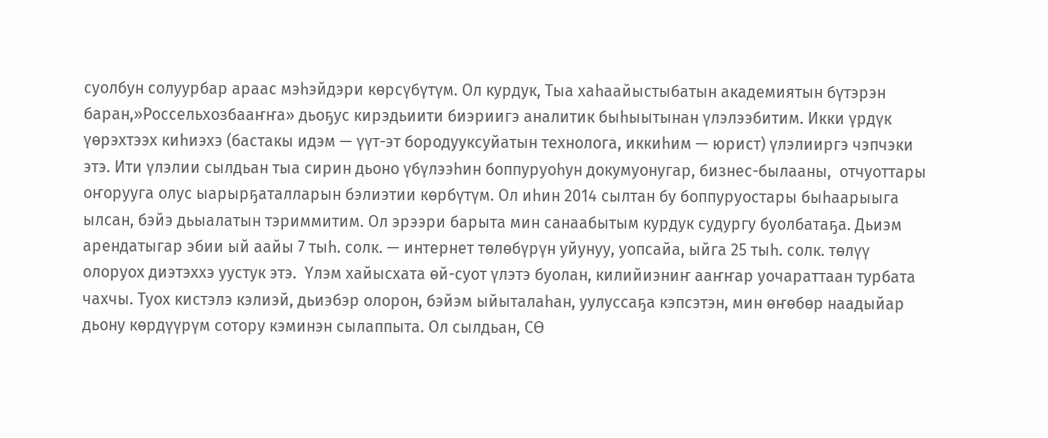суолбун солуурбар араас мэһэйдэри көрсүбүтүм. Ол курдук, Тыа хаһаайыстыбатын академиятын бүтэрэн баран,»Россельхозбааҥҥа» дьоҕус кирэдьиити биэриигэ аналитик быһыытынан үлэлээбитим. Икки үрдүк үөрэхтээх киһиэхэ (бастакы идэм — үүт-эт бородууксуйатын технолога, иккиһим — юрист) үлэлииргэ чэпчэки этэ. Ити үлэлии сылдьан тыа сирин дьоно үбүлээһин боппуруоһун докумуонугар, бизнес-былааны,  отчуоттары оҥорууга олус ыарырҕаталларын бэлиэтии көрбүтүм. Ол иһин 2014 сылтан бу боппуруостары быһаарыыга ылсан, бэйэ дьыалатын тэриммитим. Ол эрээри барыта мин санаабытым курдук судургу буолбатаҕа. Дьиэм арендатыгар эбии ый аайы 7 тыһ. солк. — интернет төлөбүрүн уйунуу, уопсайа, ыйга 25 тыһ. солк. төлүү олоруох диэтэххэ уустук этэ.  Үлэм хайысхата өй-суот үлэтэ буолан, килийиэниҥ ааҥҥар уочараттаан турбата чахчы. Туох кистэлэ кэлиэй, дьиэбэр олорон, бэйэм ыйыталаһан, уулуссаҕа кэпсэтэн, мин өҥөбөр наадыйар дьону көрдүүрүм сотору кэминэн сылаппыта. Ол сылдьан, СӨ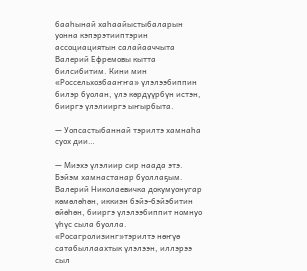бааһынай хаһаайыстыбаларын уонна кэпэрэтииптэрин ассоциациятын салайааччыта Валерий Ефремовы кытта билсибитим. Кини мин «Россельхозбааҥҥа» үлэлээбиппин билэр буолан, үлэ көрдүүрбүн истэн, бииргэ үлэлииргэ ыҥырбыта.

— Уопсастыбаннай тэрилтэ хамнаһа суох дии…

— Миэхэ үлэлиир сир наада этэ. Бэйэм хамнастанар буоллаҕым. Валерий Николаевичка докумуонугар көмөлөһөн, иккиэн бэйэ-бэйэбитин өйөһөн, бииргэ үлэлээбиппит номнуо үһүс сыла буолла. «Росагролизинг»тэрилтэ нөҥүө сатабыллаахтык үлэлээн, иллэрээ сыл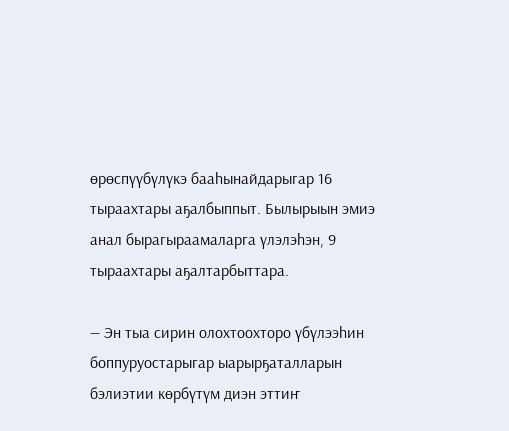өрөспүүбүлүкэ бааһынайдарыгар 16 тыраахтары аҕалбыппыт. Былырыын эмиэ анал бырагыраамаларга үлэлэһэн, 9 тыраахтары аҕалтарбыттара.

— Эн тыа сирин олохтоохторо үбүлээһин боппуруостарыгар ыарырҕаталларын бэлиэтии көрбүтүм диэн эттиҥ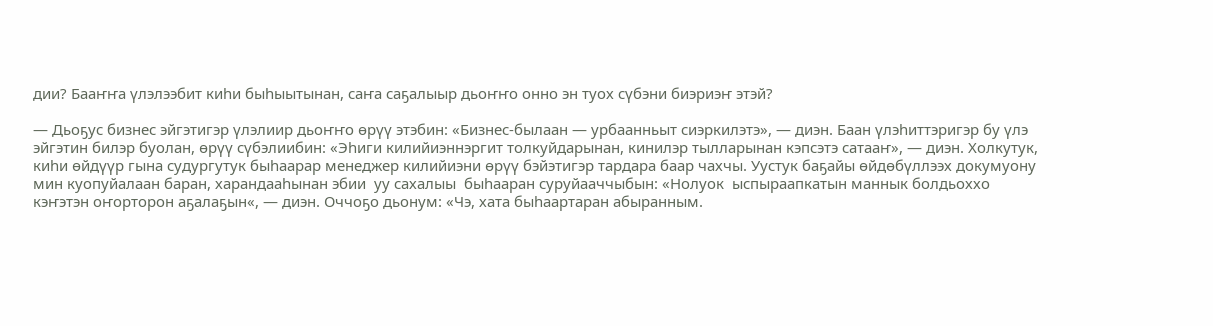дии? Бааҥҥа үлэлээбит киһи быһыытынан, саҥа саҕалыыр дьоҥҥо онно эн туох сүбэни биэриэҥ этэй?

— Дьоҕус бизнес эйгэтигэр үлэлиир дьоҥҥо өрүү этэбин: «Бизнес-былаан — урбаанньыт сиэркилэтэ», — диэн. Баан үлэһиттэригэр бу үлэ эйгэтин билэр буолан, өрүү сүбэлиибин: «Эһиги килийиэннэргит толкуйдарынан, кинилэр тылларынан кэпсэтэ сатааҥ», — диэн. Холкутук, киһи өйдүүр гына судургутук быһаарар менеджер килийиэни өрүү бэйэтигэр тардара баар чахчы. Уустук баҕайы өйдөбүллээх докумуону мин куопуйалаан баран, харандааһынан эбии  уу сахалыы  быһааран суруйааччыбын: «Нолуок  ыспыраапкатын маннык болдьоххо кэҥэтэн оҥорторон аҕалаҕын«, — диэн. Оччоҕо дьонум: «Чэ, хата быһаартаран абыранным.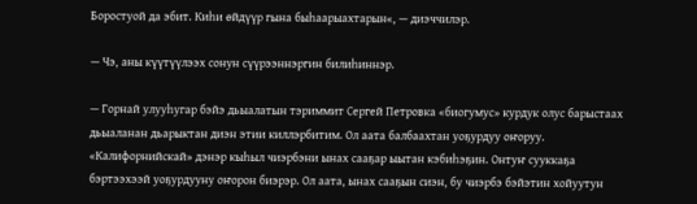Боростуой да эбит. Киһи өйдүүр гына быһаарыахтарын«, — диэччилэр.

— Чэ, аны күүтүүлээх сонун сүүрээннэргин билиһиннэр.

— Горнай улууһугар бэйэ дьыалатын тэриммит Сергей Петровка «биогумус» курдук олус барыстаах дьыаланан дьарыктан диэн этии киллэрбитим. Ол аата балбаахтан уоҕурдуу оҥоруу. «Калифорнийскай» дэнэр кыһыл чиэрбэни ынах сааҕар ыытан кэбиһэҕин. Онтуҥ сууккаҕа бэртээхээй уоҕурдууну оҥорон биэрэр. Ол аата, ынах сааҕын сиэн, бу чиэрбэ бэйэтин хойуутун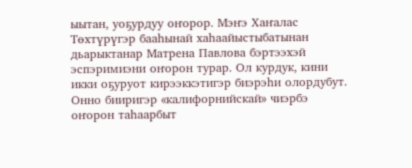ыытан, уоҕурдуу оҥорор. Мэҥэ Хаҥалас Төхтүрүгэр бааһынай хаһаайыстыбатынан дьарыктанар Матрена Павлова бэртээхэй эспэримиэни оҥорон турар. Ол курдук, кини икки оҕуруот кирээккэтигэр биэрэһи олордубут. Онно бииригэр «калифорнийскай» чиэрбэ оҥорон таһаарбыт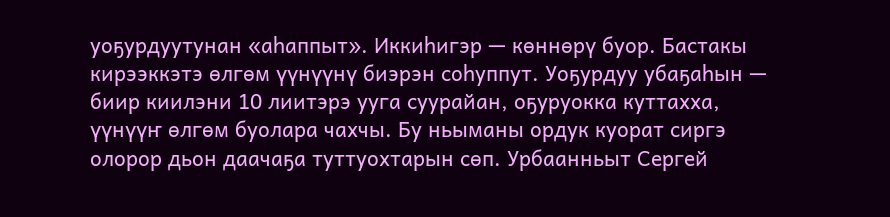уоҕурдуутунан «аһаппыт». Иккиһигэр — көннөрү буор. Бастакы кирээккэтэ өлгөм үүнүүнү биэрэн соһуппут. Уоҕурдуу убаҕаһын — биир киилэни 10 лиитэрэ ууга суурайан, оҕуруокка куттахха, үүнүүҥ өлгөм буолара чахчы. Бу ньыманы ордук куорат сиргэ олорор дьон даачаҕа туттуохтарын сөп. Урбаанньыт Сергей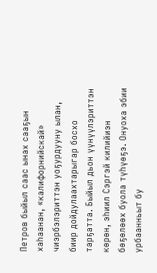Петров быйыл саас ынах сааҕын хаһаанан, «калифорнийскай» чиэрбэлэриттэн уоҕурдууну ылан, биир дойдулаахтарыгар босхо тарҕатта. Быйыл дьон үүнүүлэриттэн көрөн, эһиил Сэргэй килийиэн бөҕөлөөх буола түһүөҕэ. Онуоха эбии урбаанньыт бу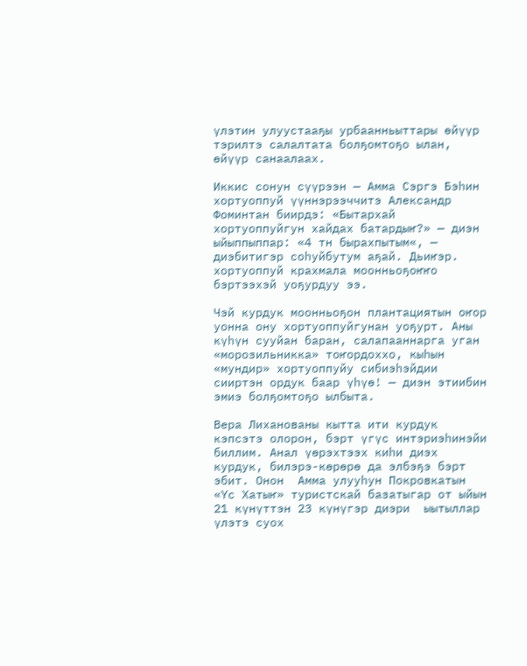үлэтин улуустааҕы урбаанньыттары өйүүр тэрилтэ салалтата болҕомтоҕо ылан, өйүүр санаалаах.

Иккис сонун сүүрээн — Амма Сэргэ Бэһин хортуоппуй үүннэрээччитэ Александр Фоминтан биирдэ: «Бытархай хортуоппуйгун хайдах батардыҥ?» — диэн ыйыппыппар: «4 тн бырахпытым«, — диэбитигэр соһуйбутум аҕай. Дьиҥэр. хортуоппуй крахмала моонньоҕоҥҥо бэртээхэй уоҕурдуу ээ.

Чэй курдук моонньоҕон плантациятын оҥор уонна ону хортуоппуйгунан уоҕурт. Аны күһүн сууйан баран, салапааннарга уган  «морозильникка» тоҥордоххо, кыһын «мундир» хортуоппуйу сибиэһэйдии сииртэн ордук баар үһүө! — диэн этиибин эмиэ болҕомтоҕо ылбыта.

Вера Лиханованы кытта ити курдук кэпсэтэ олорон, бэрт үгүс интэриэһинэйи биллим. Анал үөрэхтээх киһи диэх курдук, билэрэ-көрөрө да элбэҕэ бэрт эбит. Онон  Амма улууһун Покровкатын «Үс Хатыҥ» туристскай базатыгар от ыйын 21 күнүттэн 23 күнүгэр диэри  ыытыллар үлэтэ суох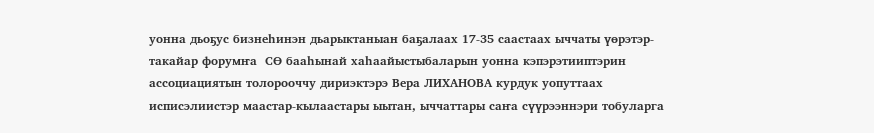уонна дьоҕус бизнеһинэн дьарыктаныан баҕалаах 17-35 саастаах ыччаты үөрэтэр-такайар форумҥа  СӨ бааһынай хаһаайыстыбаларын уонна кэпэрэтииптэрин ассоциациятын толорооччу дириэктэрэ Вера ЛИХАНОВА курдук уопуттаах исписэлиистэр маастар-кылаастары ыытан, ыччаттары саҥа сүүрээннэри тобуларга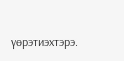үөрэтиэхтэрэ.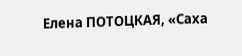Елена ПОТОЦКАЯ, «Саха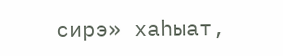сирэ» хаһыат,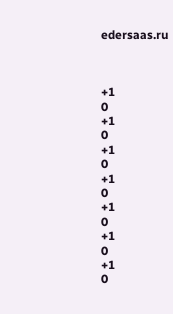edersaas.ru



+1
0
+1
0
+1
0
+1
0
+1
0
+1
0
+1
0